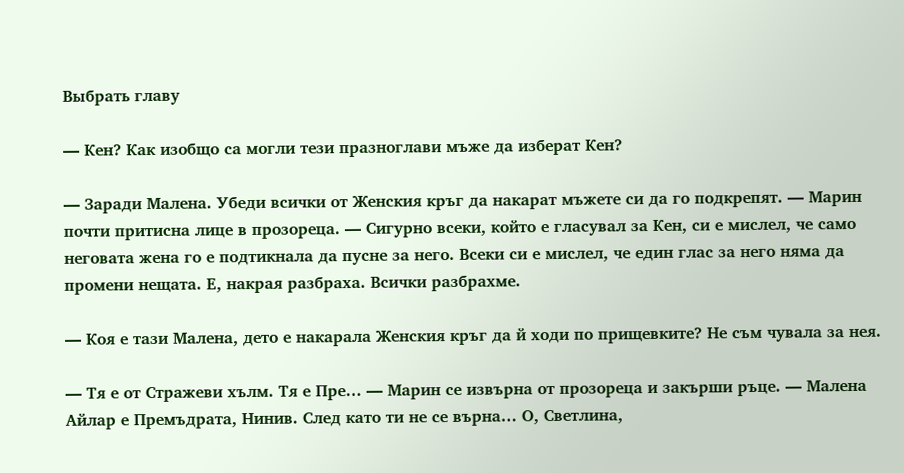Выбрать главу

— Кен? Как изобщо са могли тези празноглави мъже да изберат Кен?

— Заради Малена. Убеди всички от Женския кръг да накарат мъжете си да го подкрепят. — Марин почти притисна лице в прозореца. — Сигурно всеки, който е гласувал за Кен, си е мислел, че само неговата жена го е подтикнала да пусне за него. Всеки си е мислел, че един глас за него няма да промени нещата. Е, накрая разбраха. Всички разбрахме.

— Коя е тази Малена, дето е накарала Женския кръг да й ходи по прищевките? Не съм чувала за нея.

— Тя е от Стражеви хълм. Тя е Пре… — Марин се извърна от прозореца и закърши ръце. — Малена Айлар е Премъдрата, Нинив. След като ти не се върна… О, Светлина,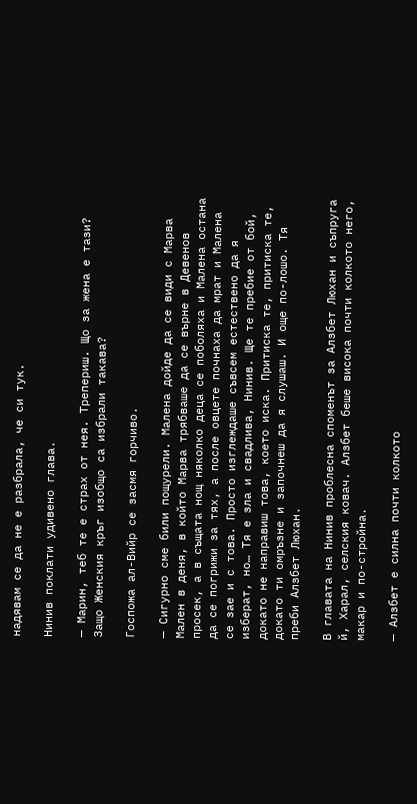надявам се да не е разбрала, че си тук.

Нинив поклати удивено глава.

— Марин, теб те е страх от нея. Трепериш. Що за жена е тази? Защо Женския кръг изобщо са избрали такава?

Госпожа ал-Вийр се засмя горчиво.

— Сигурно сме били пощурели. Малена дойде да се види с Марва Мален в деня, в който Марва трябваше да се върне в Девенов просек, а в същата нощ няколко деца се поболяха и Малена остана да се погрижи за тях, а после овцете почнаха да мрат и Малена се зае и с това. Просто изглеждаше съвсем естествено да я изберат, но… Тя е зла и свадлива, Нинив. Ще те пребие от бой, докато не направиш това, което иска. Притиска те, притиска те, докато ти омръзне и започнеш да я слушаш. И още по-лошо. Тя преби Алзбет Люхан.

В главата на Нинив проблесна споменът за Алзбет Люхан и съпруга й, Харал, селския ковач. Алзбет беше висока почти колкото него, макар и по-стройна.

— Алзбет е силна почти колкото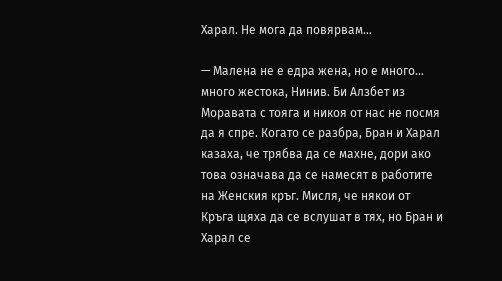Харал. Не мога да повярвам…

— Малена не е едра жена, но е много… много жестока, Нинив. Би Алзбет из Моравата с тояга и никоя от нас не посмя да я спре. Когато се разбра, Бран и Харал казаха, че трябва да се махне, дори ако това означава да се намесят в работите на Женския кръг. Мисля, че някои от Кръга щяха да се вслушат в тях, но Бран и Харал се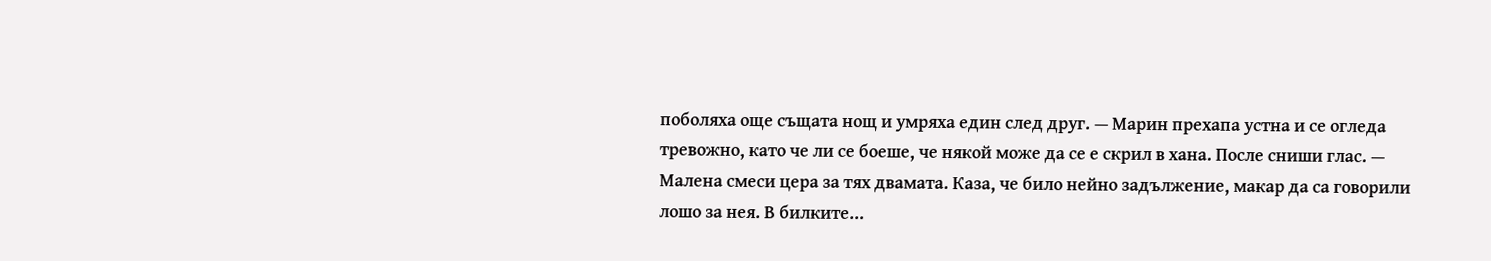поболяха още същата нощ и умряха един след друг. — Марин прехапа устна и се огледа тревожно, като че ли се боеше, че някой може да се е скрил в хана. После сниши глас. — Малена смеси цера за тях двамата. Каза, че било нейно задължение, макар да са говорили лошо за нея. В билките…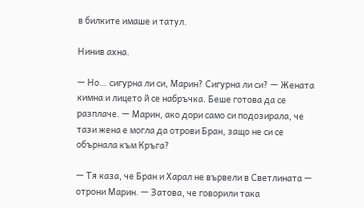в билките имаше и татул.

Нинив ахна.

— Но… сигурна ли си, Марин? Сигурна ли си? — Жената кимна и лицето й се набръчка. Беше готова да се разплаче. — Марин, ако дори само си подозирала, че тази жена е могла да отрови Бран, защо не си се обърнала към Кръга?

— Тя каза, че Бран и Харал не вървели в Светлината — отрони Марин. — Затова, че говорили така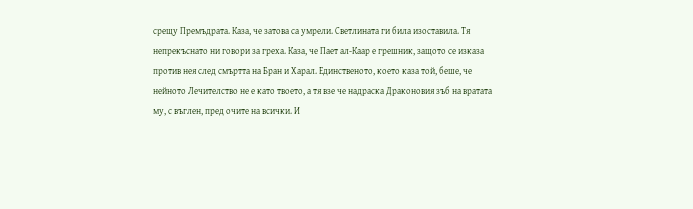срещу Премъдрата. Каза, че затова са умрели. Светлината ги била изоставила. Тя непрекъснато ни говори за греха. Каза, че Пает ал-Каар е грешник, защото се изказа против нея след смъртта на Бран и Харал. Единственото, което каза той, беше, че нейното Лечителство не е като твоето, а тя взе че надраска Драконовия зъб на вратата му, с въглен, пред очите на всички. И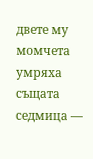двете му момчета умряха същата седмица —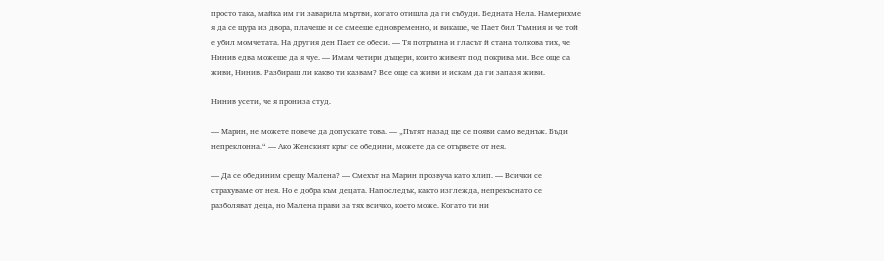просто така, майка им ги заварила мъртви, когато отишла да ги събуди. Бедната Нела. Намерихме я да се щура из двора, плачеше и се смееше едновременно, и викаше, че Пает бил Тъмния и че той е убил момчетата. На другия ден Пает се обеси. — Тя потръпна и гласът й стана толкова тих, че Нинив едва можеше да я чуе. — Имам четири дъщери, които живеят под покрива ми. Все още са живи, Нинив. Разбираш ли какво ти казвам? Все още са живи и искам да ги запазя живи.

Нинив усети, че я прониза студ.

— Марин, не можете повече да допускате това. — „Пътят назад ще се появи само веднъж. Бъди непреклонна.“ — Ако Женският кръг се обедини, можете да се отървете от нея.

— Да се обединим срещу Малена? — Смехът на Марин прозвуча като хлип. — Всички се страхуваме от нея. Но е добра към децата. Напоследък, както изглежда, непрекъснато се разболяват деца, но Малена прави за тях всичко, което може. Когато ти ни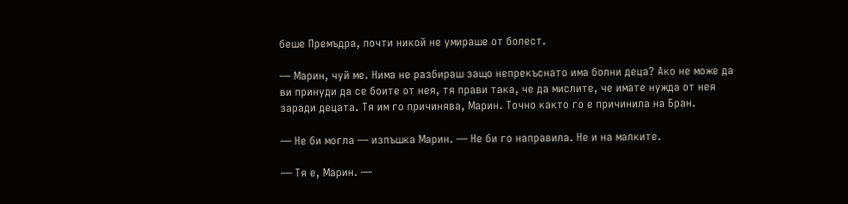беше Премъдра, почти никой не умираше от болест.

— Марин, чуй ме. Нима не разбираш защо непрекъснато има болни деца? Ако не може да ви принуди да се боите от нея, тя прави така, че да мислите, че имате нужда от нея заради децата. Тя им го причинява, Марин. Точно както го е причинила на Бран.

— Не би могла — изпъшка Марин. — Не би го направила. Не и на малките.

— Тя е, Марин. —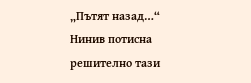„Пътят назад…“ Нинив потисна решително тази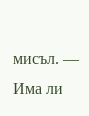мисъл. — Има ли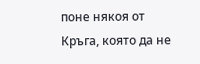поне някоя от Кръга, която да не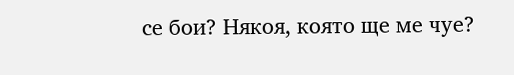се бои? Някоя, която ще ме чуе?